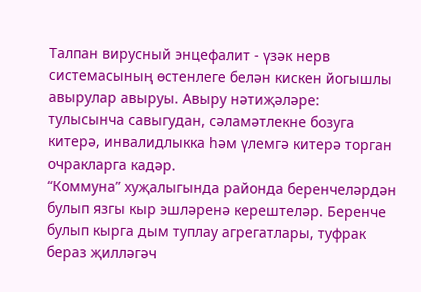Талпан вирусный энцефалит - үзәк нерв системасының өстенлеге белән кискен йогышлы авырулар авыруы. Авыру нәтиҗәләре: тулысынча савыгудан, сәламәтлекне бозуга китерә, инвалидлыкка һәм үлемгә китерә торган очракларга кадәр.
“Коммуна” хуҗалыгында районда беренчеләрдән булып язгы кыр эшләренә керештеләр. Беренче булып кырга дым туплау агрегатлары, туфрак бераз җилләгәч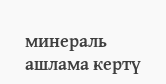минераль ашлама кертү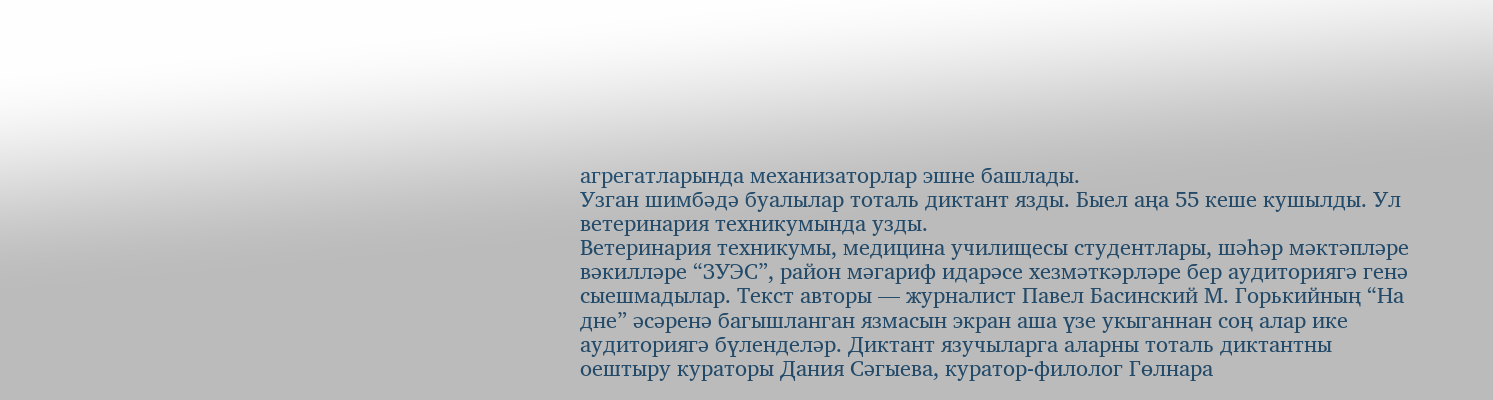агрегатларында механизаторлар эшне башлады.
Узган шимбәдә буалылар тоталь диктант язды. Быел аңа 55 кеше кушылды. Ул ветеринария техникумында узды.
Ветеринария техникумы, медицина училищесы студентлары, шәһәр мәктәпләре вәкилләре “ЗУЭС”, район мәгариф идарәсе хезмәткәрләре бер аудиториягә генә сыешмадылар. Текст авторы — журналист Павел Басинский М. Горькийның “На дне” әсәренә багышланган язмасын экран аша үзе укыганнан соң алар ике аудиториягә бүленделәр. Диктант язучыларга аларны тоталь диктантны оештыру кураторы Дания Сәгыева, куратор-филолог Гөлнара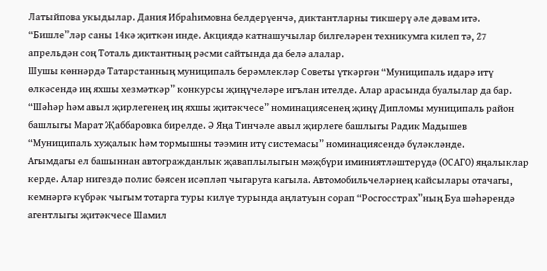Латыйпова укыдылар. Дания Ибраһимовна белдерүенчә, диктантларны тикшерү әле дәвам итә. “Бишле”ләр саны 14кә җиткән инде. Акциядә катнашучылар билгеләрен техникумга килеп тә, 27 апрельдән соң Тоталь диктантның рәсми сайтында да белә алалар.
Шушы көннәрдә Татарстанның муниципаль берәмлекләр Советы үткәргән “Муниципаль идарә итү өлкәсендә иң яхшы хезмәткәр” конкурсы җиңүчеләре игълан ителде. Алар арасында буалылар да бар.
“Шәһәр һәм авыл җирлегенең иң яхшы җитәкчесе” номинациясенең җиңү Дипломы муниципаль район башлыгы Марат Җаббаровка бирелде. Ә Яңа Тинчәле авыл җирлеге башлыгы Радик Мадышев “Муниципаль хуҗалык һәм тормышны тәэмин итү системасы” номинациясендә бүләкләнде.
Агымдагы ел башыннан автогражданлык җаваплылыгын мәҗбүри иминиятләштерүдә (ОСАГО) яңалыклар керде. Алар нигездә полис бәясен исәпләп чыгаруга кагыла. Автомобильчеләрнең кайсылары отачагы, кемнәргә күбрәк чыгым тотарга туры килүе турында аңлатуын сорап “Росгосстрах”ның Буа шәһәрендә агентлыгы җитәкчесе Шамил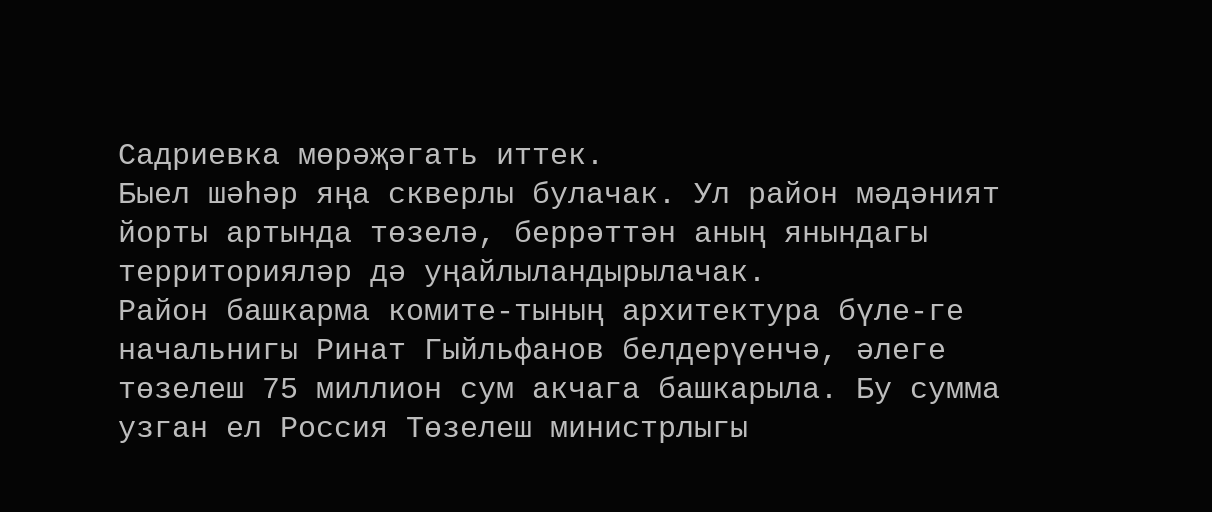Садриевка мөрәҗәгать иттек.
Быел шәһәр яңа скверлы булачак. Ул район мәдәният йорты артында төзелә, беррәттән аның янындагы территорияләр дә уңайлыландырылачак.
Район башкарма комите-тының архитектура бүле-ге начальнигы Ринат Гыйльфанов белдерүенчә, әлеге төзелеш 75 миллион сум акчага башкарыла. Бу сумма узган ел Россия Төзелеш министрлыгы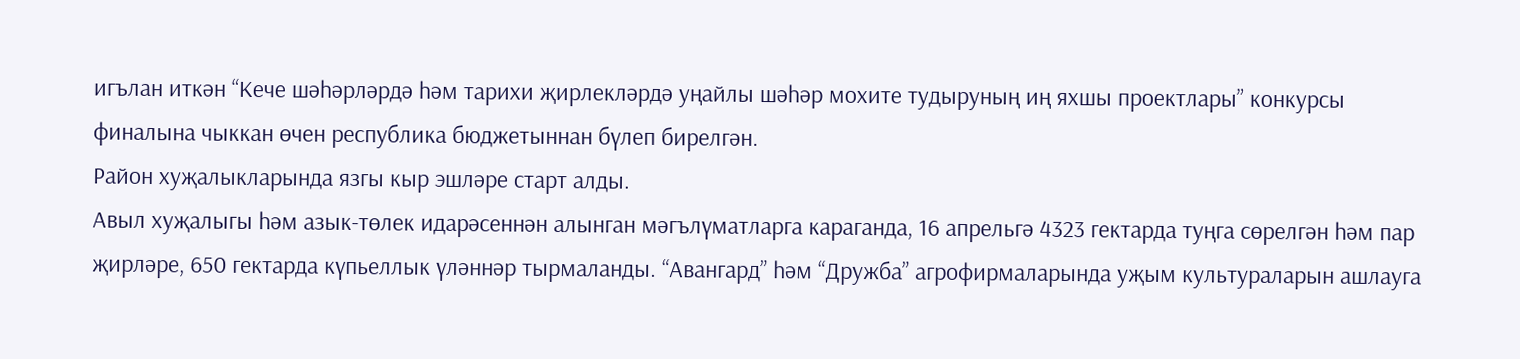игълан иткән “Кече шәһәрләрдә һәм тарихи җирлекләрдә уңайлы шәһәр мохите тудыруның иң яхшы проектлары” конкурсы финалына чыккан өчен республика бюджетыннан бүлеп бирелгән.
Район хуҗалыкларында язгы кыр эшләре старт алды.
Авыл хуҗалыгы һәм азык-төлек идарәсеннән алынган мәгълүматларга караганда, 16 апрельгә 4323 гектарда туңга сөрелгән һәм пар җирләре, 650 гектарда күпьеллык үләннәр тырмаланды. “Авангард” һәм “Дружба” агрофирмаларында уҗым культураларын ашлауга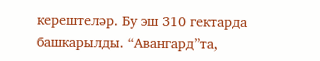керештеләр. Бу эш 310 гектарда башкарылды. “Авангард”та,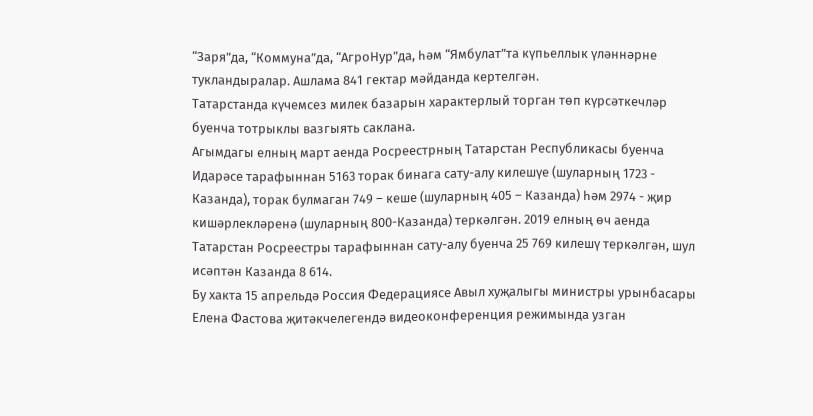“Заря”да, “Коммуна”да, “АгроНур”да, һәм “Ямбулат”та күпьеллык үләннәрне тукландыралар. Ашлама 841 гектар мәйданда кертелгән.
Татарстанда күчемсез милек базарын характерлый торган төп күрсәткечләр буенча тотрыклы вазгыять саклана.
Агымдагы елның март аенда Росреестрның Татарстан Республикасы буенча Идарәсе тарафыннан 5163 торак бинага сату-алу килешүе (шуларның 1723 - Казанда), торак булмаган 749 – кеше (шуларның 405 – Казанда) һәм 2974 - җир кишәрлекләренә (шуларның 800-Казанда) теркәлгән. 2019 елның өч аенда Татарстан Росреестры тарафыннан сату-алу буенча 25 769 килешү теркәлгән, шул исәптән Казанда 8 614.
Бу хакта 15 апрельдә Россия Федерациясе Авыл хуҗалыгы министры урынбасары Елена Фастова җитәкчелегендә видеоконференция режимында узган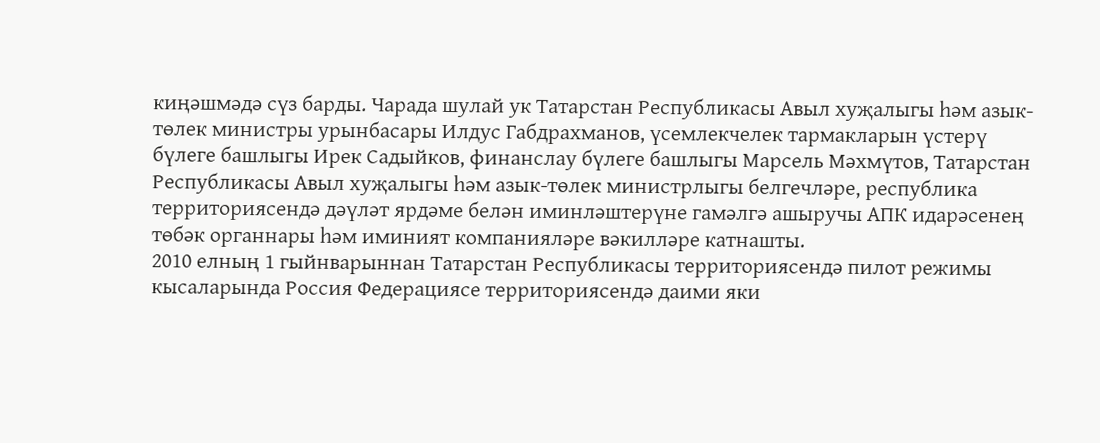киңәшмәдә сүз барды. Чарада шулай ук Татарстан Республикасы Авыл хуҗалыгы һәм азык-төлек министры урынбасары Илдус Габдрахманов, үсемлекчелек тармакларын үстерү бүлеге башлыгы Ирек Садыйков, финанслау бүлеге башлыгы Марсель Мәхмүтов, Татарстан Республикасы Авыл хуҗалыгы һәм азык-төлек министрлыгы белгечләре, республика территориясендә дәүләт ярдәме белән иминләштерүне гамәлгә ашыручы АПК идарәсенең төбәк органнары һәм иминият компанияләре вәкилләре катнашты.
2010 елның 1 гыйнварыннан Татарстан Республикасы территориясендә пилот режимы кысаларында Россия Федерациясе территориясендә даими яки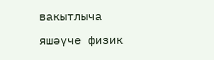вакытлыча яшәүче физик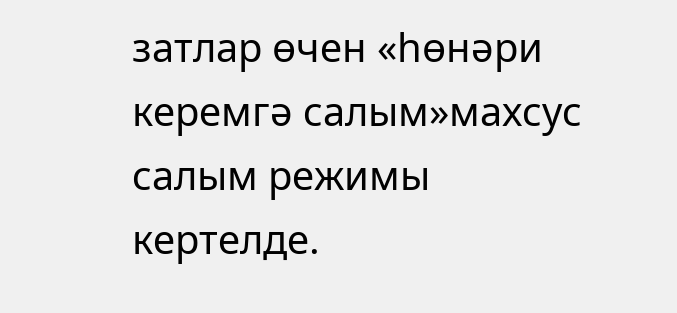затлар өчен «һөнәри керемгә салым»махсус салым режимы кертелде.